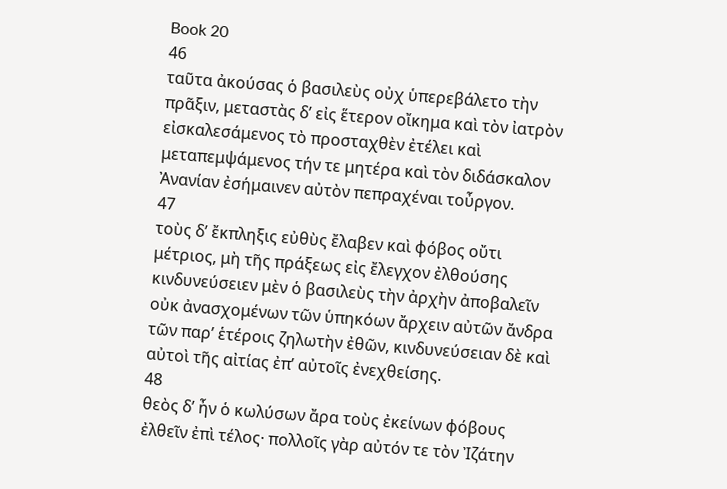Book 20
46
ταῦτα ἀκούσας ὁ βασιλεὺς οὐχ ὑπερεβάλετο τὴν πρᾶξιν, μεταστὰς δʼ εἰς ἕτερον οἴκημα καὶ τὸν ἰατρὸν εἰσκαλεσάμενος τὸ προσταχθὲν ἐτέλει καὶ μεταπεμψάμενος τήν τε μητέρα καὶ τὸν διδάσκαλον Ἀνανίαν ἐσήμαινεν αὐτὸν πεπραχέναι τοὖργον.
47
τοὺς δʼ ἔκπληξις εὐθὺς ἔλαβεν καὶ φόβος οὔτι μέτριος, μὴ τῆς πράξεως εἰς ἔλεγχον ἐλθούσης κινδυνεύσειεν μὲν ὁ βασιλεὺς τὴν ἀρχὴν ἀποβαλεῖν οὐκ ἀνασχομένων τῶν ὑπηκόων ἄρχειν αὐτῶν ἄνδρα τῶν παρʼ ἑτέροις ζηλωτὴν ἐθῶν, κινδυνεύσειαν δὲ καὶ αὐτοὶ τῆς αἰτίας ἐπʼ αὐτοῖς ἐνεχθείσης.
48
θεὸς δʼ ἦν ὁ κωλύσων ἄρα τοὺς ἐκείνων φόβους ἐλθεῖν ἐπὶ τέλος· πολλοῖς γὰρ αὐτόν τε τὸν Ἰζάτην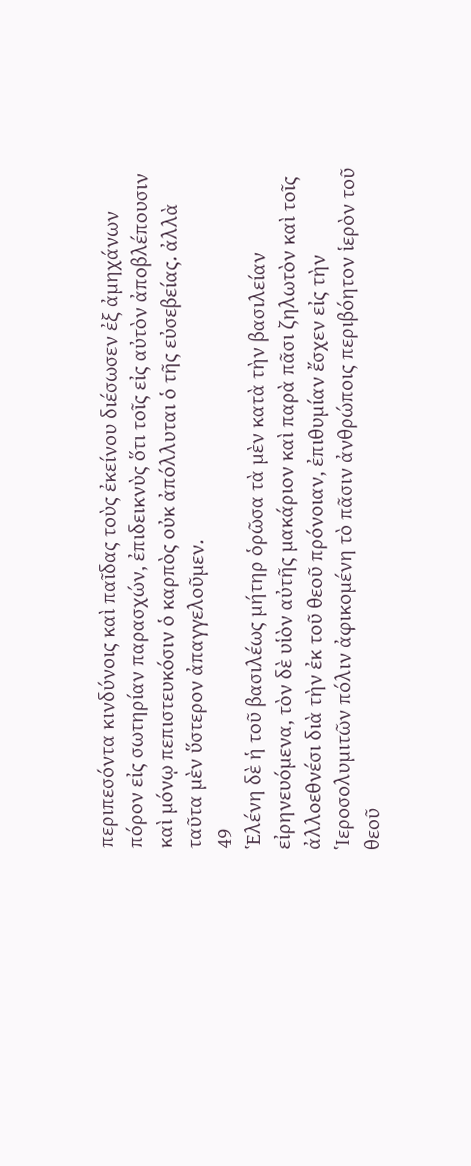περιπεσόντα κινδύνοις καὶ παῖδας τοὺς ἐκείνου διέσωσεν ἐξ ἀμηχάνων πόρον εἰς σωτηρίαν παρασχών, ἐπιδεικνὺς ὅτι τοῖς εἰς αὐτὸν ἀποβλέπουσιν καὶ μόνῳ πεπιστευκόσιν ὁ καρπὸς οὐκ ἀπόλλυται ὁ τῆς εὐσεβείας. ἀλλὰ ταῦτα μὲν ὕστερον ἀπαγγελοῦμεν.
49
Ἑλένη δὲ ἡ τοῦ βασιλέως μήτηρ ὁρῶσα τὰ μὲν κατὰ τὴν βασιλείαν εἰρηνευόμενα, τὸν δὲ υἱὸν αὐτῆς μακάριον καὶ παρὰ πᾶσι ζηλωτὸν καὶ τοῖς ἀλλοεθνέσι διὰ τὴν ἐκ τοῦ θεοῦ πρόνοιαν, ἐπιθυμίαν ἔσχεν εἰς τὴν Ἱεροσολυμιτῶν πόλιν ἀφικομένη τὸ πᾶσιν ἀνθρώποις περιβόητον ἱερὸν τοῦ θεοῦ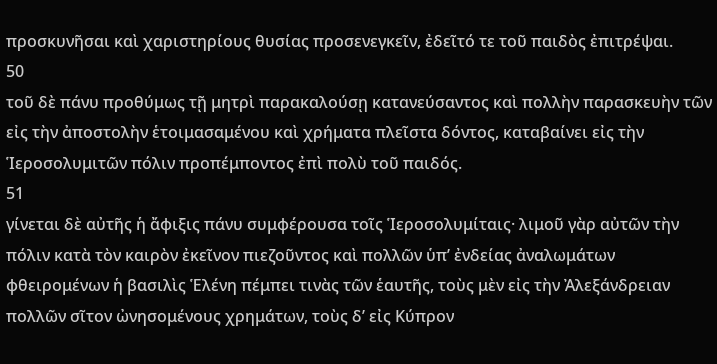προσκυνῆσαι καὶ χαριστηρίους θυσίας προσενεγκεῖν, ἐδεῖτό τε τοῦ παιδὸς ἐπιτρέψαι.
50
τοῦ δὲ πάνυ προθύμως τῇ μητρὶ παρακαλούσῃ κατανεύσαντος καὶ πολλὴν παρασκευὴν τῶν εἰς τὴν ἀποστολὴν ἑτοιμασαμένου καὶ χρήματα πλεῖστα δόντος, καταβαίνει εἰς τὴν Ἱεροσολυμιτῶν πόλιν προπέμποντος ἐπὶ πολὺ τοῦ παιδός.
51
γίνεται δὲ αὐτῆς ἡ ἄφιξις πάνυ συμφέρουσα τοῖς Ἱεροσολυμίταις· λιμοῦ γὰρ αὐτῶν τὴν πόλιν κατὰ τὸν καιρὸν ἐκεῖνον πιεζοῦντος καὶ πολλῶν ὑπʼ ἐνδείας ἀναλωμάτων φθειρομένων ἡ βασιλὶς Ἑλένη πέμπει τινὰς τῶν ἑαυτῆς, τοὺς μὲν εἰς τὴν Ἀλεξάνδρειαν πολλῶν σῖτον ὠνησομένους χρημάτων, τοὺς δʼ εἰς Κύπρον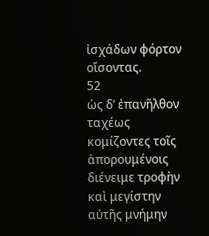ἰσχάδων φόρτον οἴσοντας.
52
ὡς δʼ ἐπανῆλθον ταχέως κομίζοντες τοῖς ἀπορουμένοις διένειμε τροφὴν καὶ μεγίστην αὐτῆς μνήμην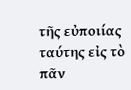τῆς εὐποιίας ταύτης εἰς τὸ πᾶν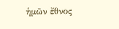ἡμῶν ἔθνος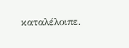καταλέλοιπε.